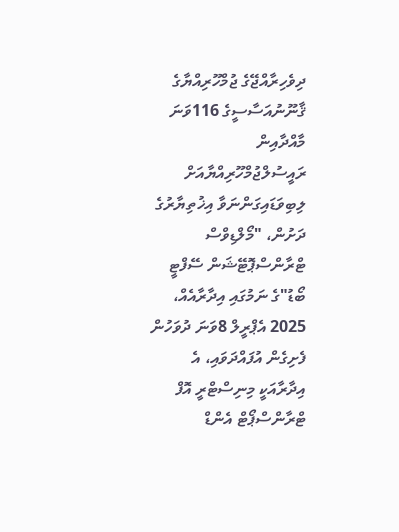ދިވެހިރާއްޖޭގެ ޖުމްހޫރިއްޔާގެ ޤާނޫނުއަސާސީގެ 116ވަނަ މާއްދާއިން ރައީސުލްޖުމްހޫރިއްޔާއަށް ލިބިވަޑައިގަންނަވާ އިޚުތިޔާރުގެ ދަށުން، "މޯލްޑިވްސް ޓްރާންސްޕޮޓޭޝަން ސޭފްޓީ ބޯޑު"ގެ ނަމުގައި އިދާރާއެއް، 2025 އެޕްރީލް 8ވަނަ ދުވަހުން ފެށިގެން އުފައްދަވައި، އެ އިދާރާއަކީ މިނިސްޓްރީ އޮފް ޓްރާންސްޕޯޓް އެންޑް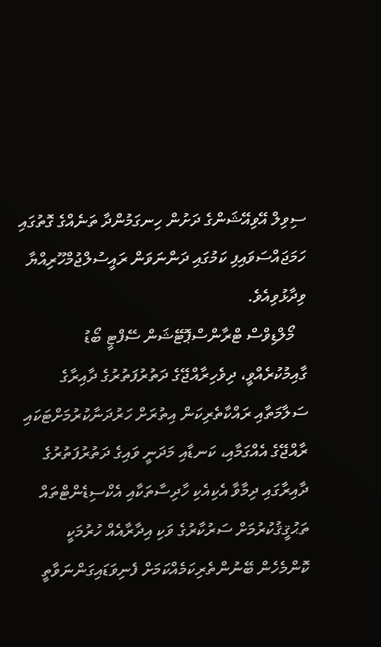ސިވިލް އޭވިއޭޝަންގެ ދަށުން ހިނގަމުންދާ ތަނެއްގެ ގޮތުގައި ހަމަޖައްސަވައިފި ކަމުގައި ދަންނަވަން ރައީސުލްޖުމްހޫރިއްޔާ ވިދާޅުވިއެވެ.
   މޯލްޑިވްސް ޓްރާންސްޕޮޓޭޝަން ސޭފްޓީ ބޯޑު ގާއިމުކުރެއްވީ، ދިވެހިރާއްޖޭގެ ދަތުރުފަތުރުގެ ދާއިރާގެ ސަލާމަތާއި ރައްކާތެރިކަން އިތުރަށް ހަރުދަނާކުރުމަށްޓަކައި ރާއްޖޭގެ އެއްގަމާއި، ކަނޑާއި މަދަނީ ވައިގެ ދަތުރުފަތުރުގެ ދާއިރާގައި ދިމާވާ އެކިއެކި ހާދިސާތަކާއި އެކްސިޑެންޓްތައް ތަޙުޤީޤުކުރުމަށް ސަރުކާރުގެ ވަކި އިދާރާއެއް ހުރުމަކީ ކޮންމެހެން ބޭނުންތެރިކަމެއްކަމަށް ފެނިވަޑައިގަންނަވާތީ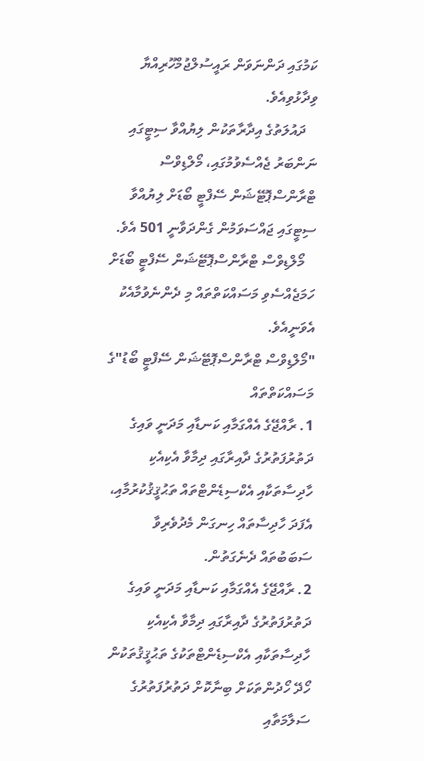ކަމުގައި ދަންނަވަން ރައީސުލްޖުމްހޫރިއްޔާ ވިދާޅުވިއެވެ.
   ދައުލަތުގެ އިދާރާތަކުން ލިޔުއްވާ ސިޓީގައި ނަންބަރު ޖެއްސެވުމުގައި، މޯލްޑިވްސް ޓްރާންސްޕޮޓޭޝަން ސޭފްޓީ ބޯޑަށް ލިޔުއްވާ ސިޓީގައި ޖައްސަވަމުން ގެންދަވާނީ 501 އެވެ.
   މޯލްޑިވްސް ޓްރާންސްޕޮޓޭޝަން ސޭފްޓީ ބޯޑަށް ހަމަޖެއްސެވި މަސައްކަތްތައް މި ދެންނެވުމާއެކު އެވަނީއެވެ.
"މޯލްޑިވްސް ޓްރާންސްޕޮޓޭޝަން ސޭފްޓީ ބޯޑު"ގެ މަސައްކަތްތައް
1. ރާއްޖޭގެ އެއްގަމާއި ކަނޑާއި މަދަނީ ވައިގެ ދަތުރުފަތުރުގެ ދާއިރާގައި ދިމާވާ އެކިއެކި ހާދިސާތަކާއި އެކްސިޑެންޓްތައް ތަޙުޤީޤުކުރުމާއި، އެފަދަ ހާދިސާތައް ހިނގަން މެދުވެރިވާ ސަބަބުތައް ދެނެގަތުން.
2. ރާއްޖޭގެ އެއްގަމާއި ކަނޑާއި މަދަނީ ވައިގެ ދަތުރުފަތުރުގެ ދާއިރާގައި ދިމާވާ އެކިއެކި ހާދިސާތަކާއި އެކްސިޑެންޓްތަކުގެ ތަޙުޤީޤުތަކުން ހޯދޭ ހޯދުންތަކަށް ބިނާކޮށް ދަތުރުފަތުރުގެ ސަލާމަތާއި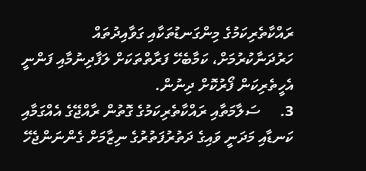ރައްކާތެރިކަމުގެ މިންގަނޑުތަކާއި ގަވާއިދުތައް ހަރުދަނާކުރުމަށް، ކަމާބެހޭ ފަރާތްތަކަށް ލަފާދިނުމާއި ފަންނީ އެހީތެރިކަން ފޯރުކޮށް ދިނުން.
3.     ސަލާމަތާއި ރައްކާތެރިކަމުގެ ގޮތުން ރާއްޖޭގެ އެއްގަމާއި ކަނޑާއި މަދަނީ ވައިގެ ދަތުރުފަތުރުގެ ނިޒާމަށް ގެންނަންޖެހޭ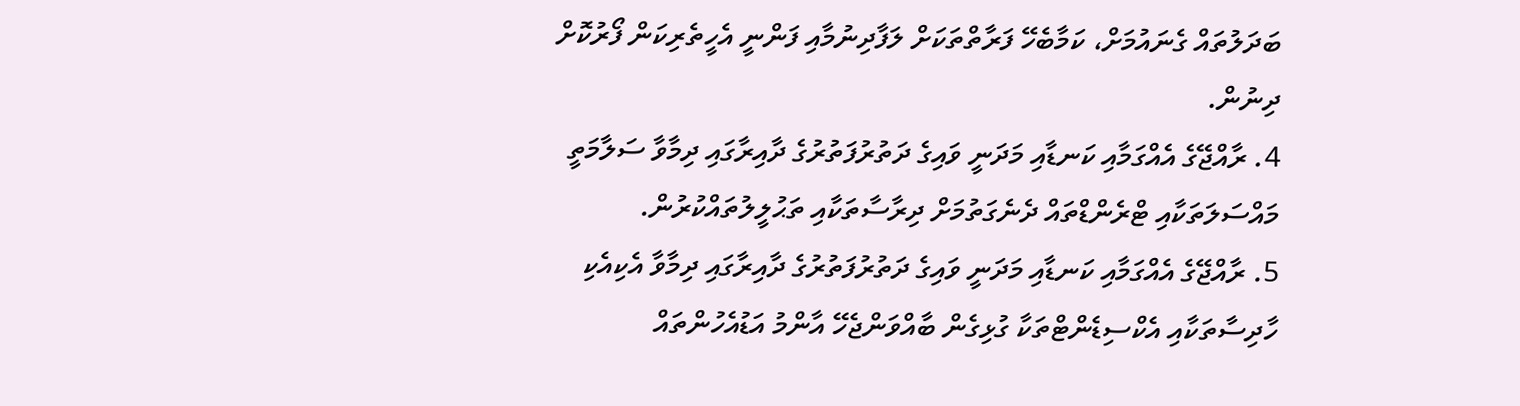ބަދަލުތައް ގެނައުމަށް، ކަމާބެހޭ ފަރާތްތަކަށް ލަފާދިނުމާއި ފަންނީ އެހީތެރިކަން ފޯރުކޮށް ދިނުން.
4. ރާއްޖޭގެ އެއްގަމާއި ކަނޑާއި މަދަނީ ވައިގެ ދަތުރުފަތުރުގެ ދާއިރާގައި ދިމާވާ ސަލާމަތީ މައްސަލަތަކާއި ޓްރެންޑްތައް ދެނެގަތުމަށް ދިރާސާތަކާއި ތަޙުލީލުތައްކުރުން.
5. ރާއްޖޭގެ އެއްގަމާއި ކަނޑާއި މަދަނީ ވައިގެ ދަތުރުފަތުރުގެ ދާއިރާގައި ދިމާވާ އެކިއެކި ހާދިސާތަކާއި އެކްސިޑެންޓްތަކާ ގުޅިގެން ބާއްވަންޖެހޭ އާންމު އަޑުއެހުންތައް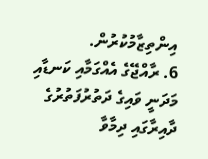އިންތިޒާމުކުރުން.
6. ރާއްޖޭގެ އެއްގަމާއި ކަނޑާއި މަދަނީ ވައިގެ ދަތުރުފަތުރުގެ ދާއިރާގައި ދިމާވާ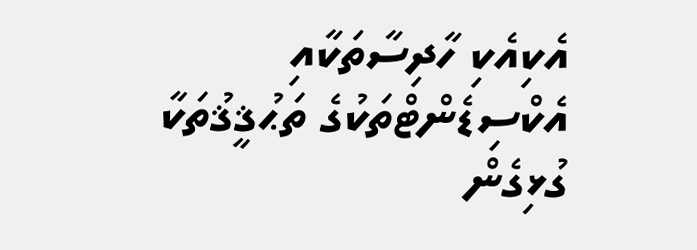އެކިއެކި ހާދިސާތަކާއި އެކްސިޑެންޓްތަކުގެ ތަޙުޤީޤުތަކާ ގުޅިގެން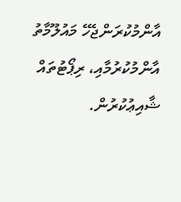އާންމުކުރަންޖެހޭ މައުލޫމާތު އާންމުކުރުމާއި، ރިޕޯޓުތައް ޝާއިޢުކުރުން.